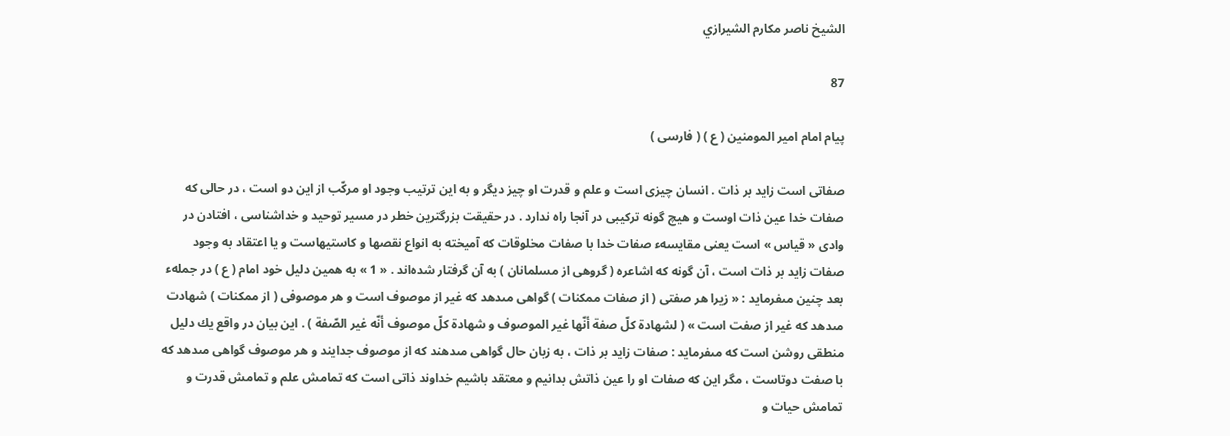الشيخ ناصر مكارم الشيرازي

87

پيام امام امير المومنين ( ع ) ( فارسى )

صفاتى است زايد بر ذات . انسان چيزى است و علم و قدرت او چيز ديگر و به اين ترتيب وجود او مركّب از اين دو است ، در حالى كه صفات خدا عين ذات اوست و هيچ گونه تركيبى در آنجا راه ندارد . در حقيقت بزرگترين خطر در مسير توحيد و خداشناسى ، افتادن در وادى « قياس » است يعنى مقايسهء صفات خدا با صفات مخلوقات كه آميخته به انواع نقصها و كاستيهاست و يا اعتقاد به وجود صفات زايد بر ذات است ، آن گونه كه اشاعره ( گروهى از مسلمانان ) به آن گرفتار شده‌اند . « 1 » به همين دليل خود امام ( ع ) در جملهء بعد چنين مىفرمايد : « زيرا هر صفتى ( از صفات ممكنات ) گواهى مىدهد كه غير از موصوف است و هر موصوفى ( از ممكنات ) شهادت مىدهد كه غير از صفت است » ( لشهادة كلّ صفة أنّها غير الموصوف و شهادة كلّ موصوف أنّه غير الصّفة ) . اين بيان در واقع يك دليل منطقى روشن است كه مىفرمايد : صفات زايد بر ذات ، به زبان حال گواهى مىدهند كه از موصوف جدايند و هر موصوف گواهى مىدهد كه با صفت دوتاست ، مگر اين كه صفات او را عين ذاتش بدانيم و معتقد باشيم خداوند ذاتى است كه تمامش علم و تمامش قدرت و تمامش حيات و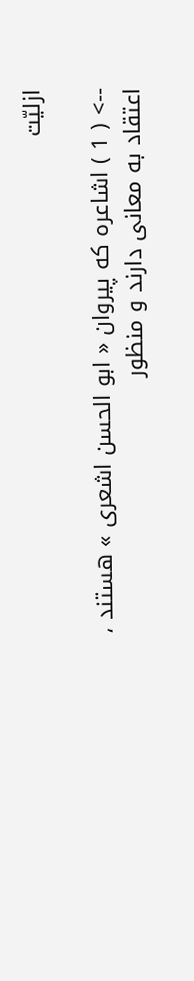ازليّت

--> ( 1 ) اشاعره كه پيروان « ابو الحسن اشعرى » هستند ، اعتقاد به معانى دارند و منظور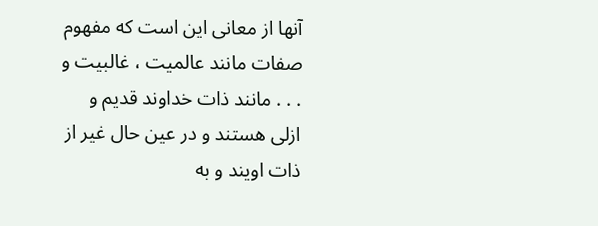آنها از معانى اين است كه مفهوم صفات مانند عالميت ، غالبيت و . . . مانند ذات خداوند قديم و ازلى هستند و در عين حال غير از ذات اويند و به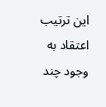اين ترتيب اعتقاد به وجود چند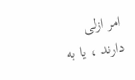امر ازلى دارند ، يا به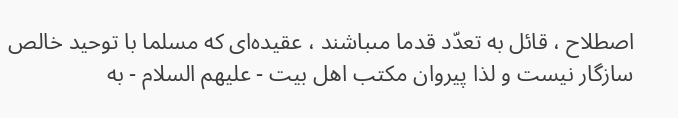اصطلاح ، قائل به تعدّد قدما مىباشند ، عقيده‌اى كه مسلما با توحيد خالص سازگار نيست و لذا پيروان مكتب اهل بيت - عليهم السلام - به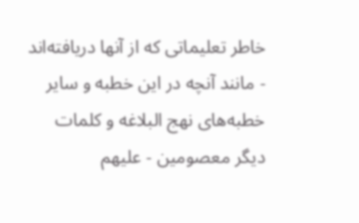خاطر تعليماتى كه از آنها دريافته‌اند - مانند آنچه در اين خطبه و ساير خطبه‌هاى نهج البلاغه و كلمات ديگر معصومين - عليهم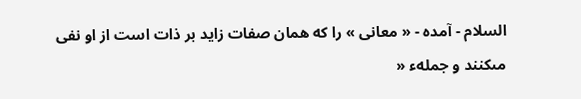السلام - آمده - « معانى » را كه همان صفات زايد بر ذات است از او نفى مىكنند و جملهء «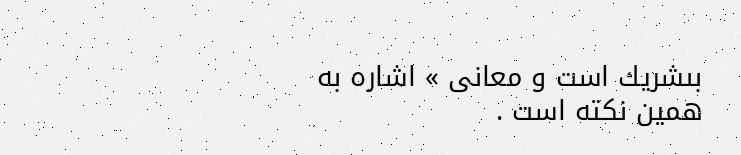بىشريك است و معانى » اشاره به همين نكته است .